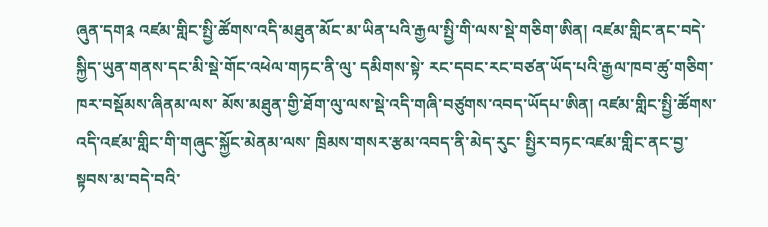ཞུན་དག༉ འཛམ་གླིང་སྤྱི་ཚོགས་འདི་མཐུན་མོང་མ་ཡིན་པའི་རྒྱལ་སྤྱི་གི་ལས་སྡེ་གཅིག་ཨིན། འཛམ་གླིང་ནང་བདེ་སྐྱིད་ཡུན་གནས་དང་མི་སྡེ་གོང་འཕེལ་གཏང་ནི་ལུ་ དམིགས་སྟེ་ རང་དབང་རང་བཙན་ཡོད་པའི་རྒྱལ་ཁབ་ཚུ་གཅིག་ཁར་བསྡོམས་ཞིནམ་ལས་ མོས་མཐུན་གྱི་ཐོག་ལུ་ལས་སྡེ་འདི་གཞི་བཙུགས་འབད་ཡོདཔ་ཨིན། འཛམ་གླིང་སྤྱི་ཚོགས་འདི་འཛམ་གླིང་གི་གཞུང་སྐྱོང་མེནམ་ལས་ ཁྲིམས་གསར་རྩམ་འབད་ནི་མེད་རུང་ སྤྱིར་བཏང་འཛམ་གླིང་ནང་བྱ་སྟབས་མ་བདེ་བའི་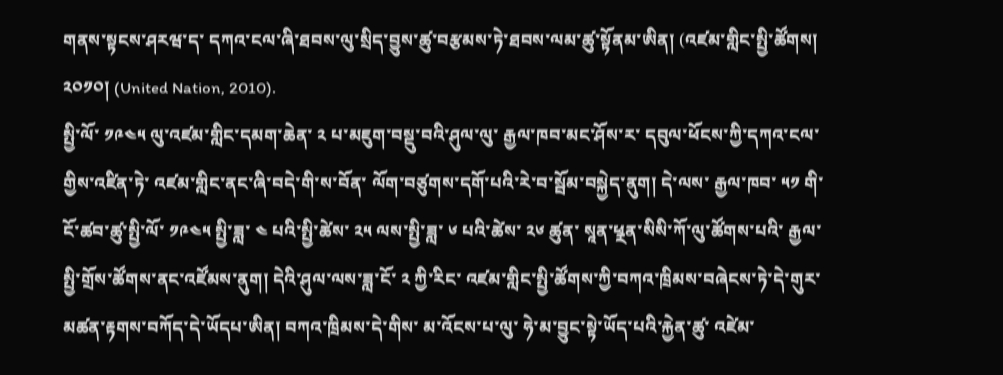གནས་སྟངས་ཤརཝ་ད་ དཀའ་ངལ་ཞི་ཐབས་ལུ་སྲིད་བྱུས་ཚུ་བརྩམས་ཏེ་ཐབས་ལམ་ཚུ་སྟོནམ་ཨིན། (འཛམ་གླིང་སྤྱི་ཚོགས། ༢༠༡༠། (United Nation, 2010).
སྤྱི་ལོ་ ༡༩༤༥ ལུ་འཛམ་གླིང་དམག་ཆེན་ ༢ པ་མཇུག་བསྡུ་བའི་ཤུལ་ལུ་ རྒྱལ་ཁབ་མང་ཤོས་ར་ དབུལ་ཕོངས་ཀྱི་དཀའ་ངལ་གྱིས་འཛིན་ཏེ་ འཛམ་གླིང་ནང་ཞི་བདེ་གི་ས་བོན་ ལོག་བཙུགས་དགོ་པའི་རེ་བ་སྦོམ་བསྐྱེད་ནུག། དེ་ལས་ རྒྱལ་ཁབ་ ༥༡ གི་ངོ་ཚབ་ཚུ་སྤྱི་ལོ་ ༡༩༤༥ སྤྱི་ཟླ་ ༤ པའི་སྤྱི་ཚེས་ ༢༥ ལས་སྤྱི་ཟླ་ ༦ པའི་ཚེས་ ༢༦ ཚུན་ སཱན་ཕྼན་སིསི་ཀོ་ལུ་ཚོགས་པའི་ རྒྱལ་སྤྱི་གྲོས་ཚོགས་ནང་འཛོམས་ནུག། དེའི་ཤུལ་ལས་ཟླ་ངོ་ ༢ ཀྱི་རིང་ འཛམ་གླིང་སྤྱི་ཚོགས་ཀྱི་བཀའ་ཁྲིམས་བཞེངས་ཏེ་དེ་གུར་ མཚན་རྟགས་བཀོད་དེ་ཡོདཔ་ཨིན། བཀའ་ཁྲིམས་དེ་གིས་ མ་འོངས་པ་ལུ་ ཧེ་མ་བྱུང་སྟེ་ཡོད་པའི་རྐྱེན་ཚུ་ འཛེམ་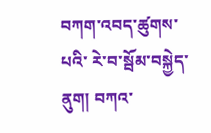བཀག་འབད་ཚུགས་པའི་ རེ་བ་སྦོམ་བསྐྱེད་ནུག། བཀའ་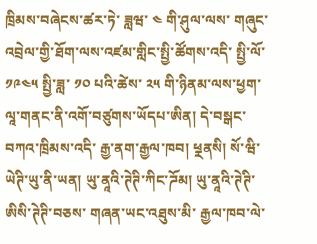ཁྲིམས་བཞེངས་ཚར་ཏེ་ ཟླཝ་ ༤ གི་ཤུལ་ལས་ གཞུང་འབྲེལ་གྱི་ཐོག་ལས་འཛམ་གླིང་སྤྱི་ཚོགས་འདི་ སྤྱི་ལོ་ ༡༩༤༥ སྤྱི་ཟླ་ ༡༠ པའི་ཚེས་ ༢༥ གི་ཉིནམ་ལས་ཕྱག་ལཱ་གནང་ནི་འགོ་བཙུགས་ཡོདཔ་ཨིན། དེ་བསྒང་བཀའ་ཁྲིམས་འདི་ རྒྱ་ནག་རྒྱལ་ཁབ། ཕྼནསི། སོ་ཝི་ཡེཊི་ཡུ་ནི་ཡན། ཡུ་ནཱའི་ཊེཊི་ཀིང་ཌོམ། ཡུ་ནཱའི་ཊེཊི་ཨིསི་ཊེཊི་བཅས་ གཞན་ཡང་འཐུས་མི་ རྒྱལ་ཁབ་ལེ་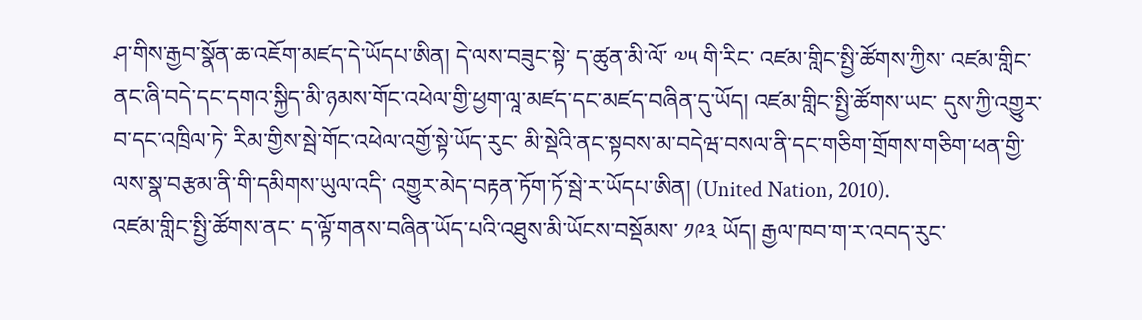ཤ་གིས་རྒྱབ་སྣོན་ཆ་འཇོག་མཛད་དེ་ཡོདཔ་ཨིན། དེ་ལས་བཟུང་སྟེ་ ད་ཚུན་མི་ལོ་ ༧༥ གི་རིང་ འཛམ་གླིང་སྤྱི་ཚོགས་ཀྱིས་ འཛམ་གླིང་ནང་ཞི་བདེ་དང་དགའ་སྐྱིད་མི་ཉམས་གོང་འཕེལ་གྱི་ཕྱག་ལཱ་མཛད་དང་མཛད་བཞིན་དུ་ཡོད། འཛམ་གླིང་སྤྱི་ཚོགས་ཡང་ དུས་ཀྱི་འགྱུར་བ་དང་འཁྲིལ་ཏེ་ རིམ་གྱིས་སྦེ་གོང་འཕེལ་འགྱོ་སྟེ་ཡོད་རུང་ མི་སྡེའི་ནང་སྟབས་མ་བདེཝ་བསལ་ནི་དང་གཅིག་གྲོགས་གཅིག་ཕན་གྱི་ལས་སྣ་བརྩམ་ནི་གི་དམིགས་ཡུལ་འདི་ འགྱུར་མེད་བརྟན་ཏོག་ཏོ་སྦེ་ར་ཡོདཔ་ཨིན། (United Nation, 2010).
འཛམ་གླིང་སྤྱི་ཚོགས་ནང་ ད་ལྟོ་གནས་བཞིན་ཡོད་པའི་འཐུས་མི་ཡོངས་བསྡོམས་ ༡༩༣ ཡོད། རྒྱལ་ཁབ་ག་ར་འབད་རུང་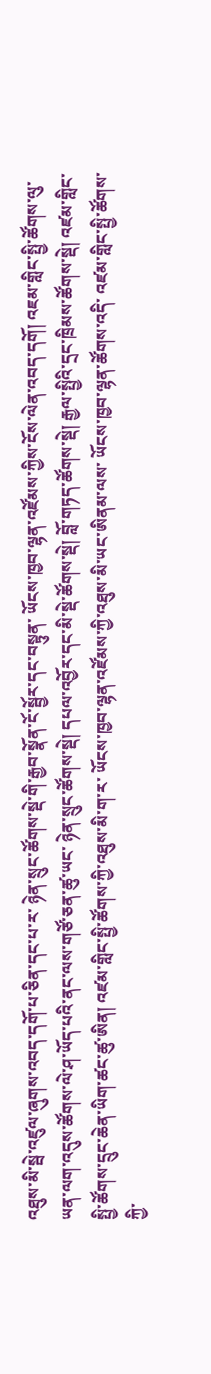འཐུས་མི་སྦེ་འཛུལ་ཞུགས་འབད་དགོ་པ་ཅིན་དང་པ་ར་ ཉེན་སྲུང་ཚོགས་སྡེ་གི་རྒྱབ་སྣོན་ངོ་སྦྱོར་དང་བསྟུན་ ཡོངས་ཁྱབ་ལྷན་འཛོམས་ཀྱིས་ངོས་ལེན་འབད་དགོ། འཇམ་གླིང་སྤྱི་ཚོགས་ལུ་ ཡན་ལག་འདུས་ཚོགས་ལེ་ཤ་ཡོད་པའི་ནང་ལས་གཙོ་ཅན་ཚུ་ཡང་ ཉེན་སྲུང་ཚོགས་སྡེ། དཔལ་འབྱོར་དང་མི་སྡེ་ཚོགས་སྡེ། བློ་གཏད་ཚོགས་སྡེ། རྒྱལ་སྤྱིའི་དྲང་ཁྲིམས་ཚོགས་སྡེ། འཛམ་གླིང་སྤྱི་ཚོགས་དྲུང་ཆེན་ཡིག་ཚང་ཚུ་ཨིན། འཛམ་གླིང་སྤྱི་ཚོགས་ཀྱི་འཐུས་མི་ག་ར་ ཡོངས་ཁྱབ་ལྷན་འཛོམས་ཀྱི་འཐུས་མི་ཡང་ཨིནམ་ལས་ ཡོངས་ཁྱབ་ལྷན་ཚོགས་འདི་ འཛམ་གླིང་སྤྱི་ཚོགས་ཀྱི་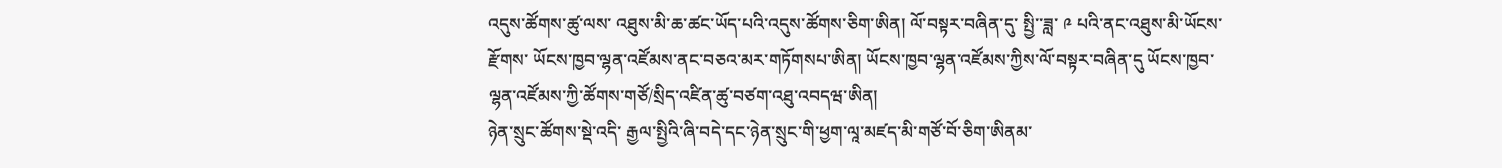འདུས་ཚོགས་ཚུ་ལས་ འཐུས་མི་ཆ་ཚང་ཡོད་པའི་འདུས་ཚོགས་ཅིག་ཨིན། ལོ་བསྟར་བཞིན་དུ་ སྤྱི་་ཟླ་ ༩ པའི་ནང་འཐུས་མི་ཡོངས་རྫོགས་ ཡོངས་ཁྱབ་ལྷན་འཛོམས་ནང་བཅའ་མར་གཏོགསཔ་ཨིན། ཡོངས་ཁྱབ་ལྷན་འཛོམས་ཀྱིས་ལོ་བསྟར་བཞིན་དུ ཡོངས་ཁྱབ་ལྷན་འཛོམས་ཀྱི་ཚོགས་གཙོ/སྲིད་འཛིན་ཚུ་བཙག་འཐུ་འབདཝ་ཨིན།
ཉེན་སྲུང་ཚོགས་སྡེ་འདི་ རྒྱལ་སྤྱིའི་ཞི་བདེ་དང་ཉེན་སྲུང་གི་ཕྱག་ལཱ་མཛད་མི་གཙོ་བོ་ཅིག་ཨིནམ་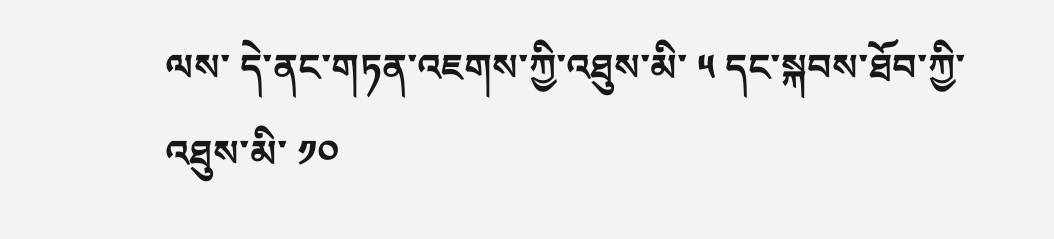ལས་ དེ་ནང་གཏན་འཇགས་ཀྱི་འཐུས་མི་ ༥ དང་སྐབས་ཐོབ་ཀྱི་འཐུས་མི་ ༡༠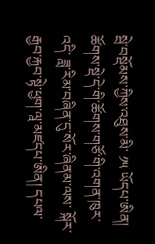སྦེ་བསྡོམས་ཀྱིས་འཐུས་མི་ ༡༥ ཡོདཔ་ཨིན། ཚོགས་སྡེ་དེ་གི་ཚོགས་གཙོ་གི་འགན་ཁུར་འདི་ ཟླ་རིམ་བཞིན་དུ་སོར་ཞིནམ་ལས་ སྐོར་རྒྱབ་རྐྱབ་སྟེ་ཕྱག་ལཱ་མཛདཔ་ཨིན། དཔལ་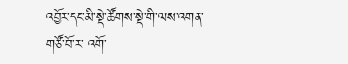འབྱོར་དང་མི་སྡེ་ཚོགས་སྡེ་གི་ལས་འགན་གཙོ་བོ་ར་ འགོ་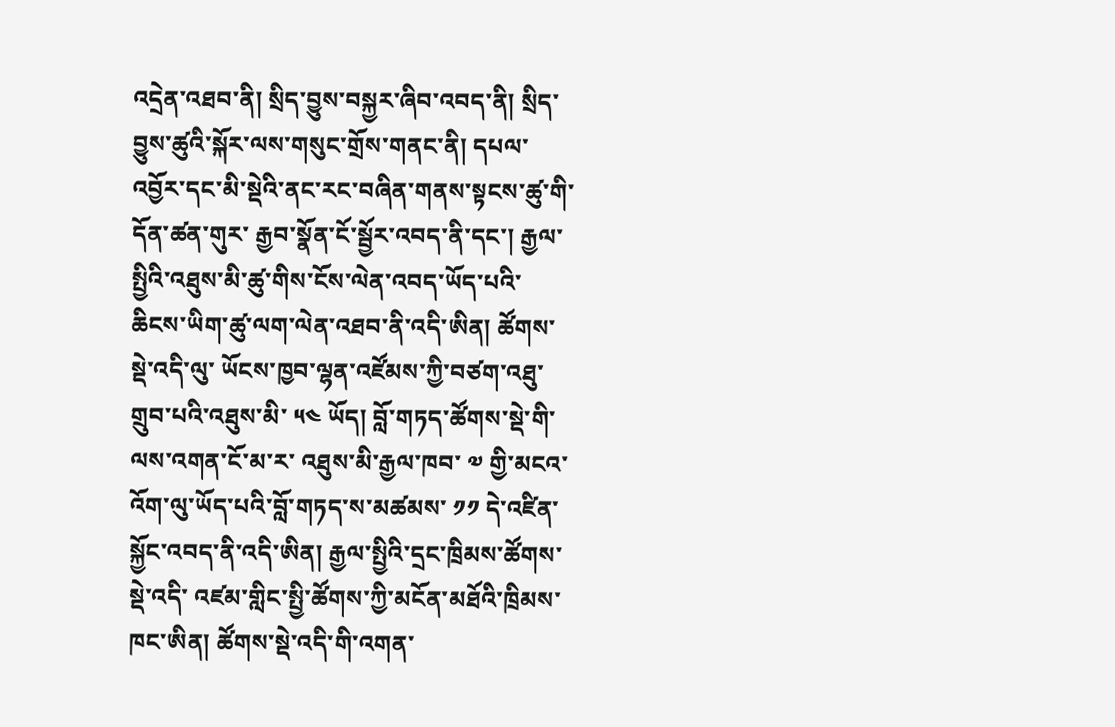འདྲེན་འཐབ་ནི། སྲིད་བྱུས་བསྐྱར་ཞིབ་འབད་ནི། སྲིད་བྱུས་ཚུའི་སྐོར་ལས་གསུང་གྲོས་གནང་ནི། དཔལ་འབྱོར་དང་མི་སྡེའི་ནང་རང་བཞིན་གནས་སྟངས་ཚུ་གི་དོན་ཚན་གུར་ རྒྱབ་སྣོན་ངོ་སྦྱོར་འབད་ནི་དང་། རྒྱལ་སྤྱིའི་འཐུས་མི་ཚུ་གིས་ངོས་ལེན་འབད་ཡོད་པའི་ཆིངས་ཡིག་ཚུ་ལག་ལེན་འཐབ་ནི་འདི་ཨིན། ཚོགས་སྡེ་འདི་ལུ་ ཡོངས་ཁྱབ་ལྷན་འཛོམས་ཀྱི་བཙག་འཐུ་གྲུབ་པའི་འཐུས་མི་ ༥༤ ཡོད། བློ་གཏད་ཚོགས་སྡེ་གི་ལས་འགན་ངོ་མ་ར་ འཐུས་མི་རྒྱལ་ཁབ་ ༧ གྱི་མངའ་འོག་ལུ་ཡོད་པའི་བློ་གཏད་ས་མཚམས་ ༡༡ དེ་འཛིན་སྐྱོང་འབད་ནི་འདི་ཨིན། རྒྱལ་སྤྱིའི་དྲང་ཁྲིམས་ཚོགས་སྡེ་འདི་ འཛམ་གླིང་སྤྱི་ཚོགས་ཀྱི་མངོན་མཐོའི་ཁྲིམས་ཁང་ཨིན། ཚོགས་སྡེ་འདི་གི་འགན་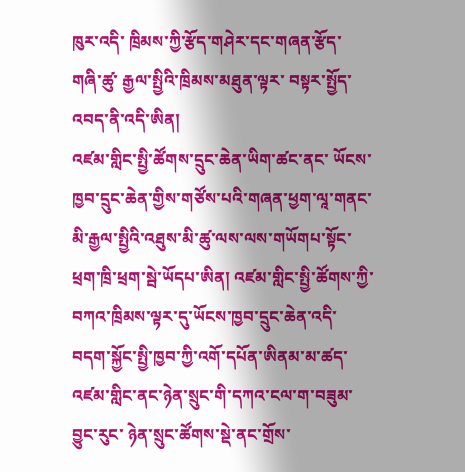ཁུར་འདི་ ཁྲིམས་ཀྱི་རྩོད་གཤེར་དང་གཞན་རྩོད་གཞི་ཚུ་ རྒྱལ་སྤྱིའི་ཁྲིམས་མཐུན་ལྟར་ བསྟར་སྤྱོད་འབད་ནི་འདི་ཨིན།
འཛམ་གླིང་སྤྱི་ཚོགས་དྲུང་ཆེན་ཡིག་ཚང་ནང་ ཡོངས་ཁྱབ་དྲུང་ཆེན་གྱིས་གཙོས་པའི་གཞན་ཕྱག་ལཱ་གནང་མི་རྒྱལ་སྤྱིའི་འཐུས་མི་ཚུ་ལས་ལས་གཡོགཔ་སྟོང་ཕྲག་ཁྲི་ཕྲག་སྦེ་ཡོདཔ་ཨིན། འཛམ་གླིང་སྤྱི་ཚོགས་ཀྱི་བཀའ་ཁྲིམས་ལྟར་དུ་ཡོངས་ཁྱབ་དྲུང་ཆེན་འདི་ བདག་སྐྱོང་སྤྱི་ཁྱབ་ཀྱི་འགོ་དཔོན་ཨིནམ་མ་ཚད་ འཛམ་གླིང་ནང་ཉེན་སྲུང་གི་དཀའ་ངལ་ག་བཟུམ་བྱུང་རུང་ ཉེན་སྲུང་ཚོགས་སྡེ་ནང་གྲོས་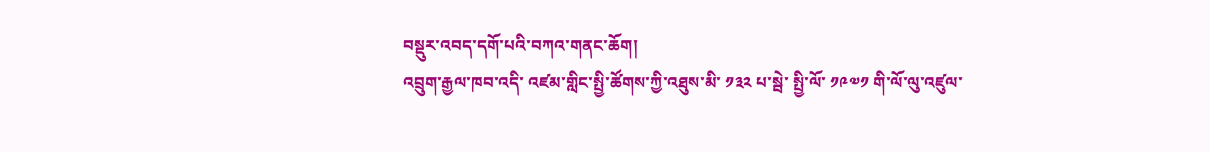བསྡུར་འབད་དགོ་པའི་བཀའ་གནང་ཆོག།
འབྲུག་རྒྱལ་ཁབ་འདི་ འཛམ་གླིང་སྤྱི་ཚོགས་ཀྱི་འཐུས་མི་ ༡༣༢ པ་སྦེ་ སྤྱི་ལོ་ ༡༩༧༡ གི་ལོ་ལུ་འཛུལ་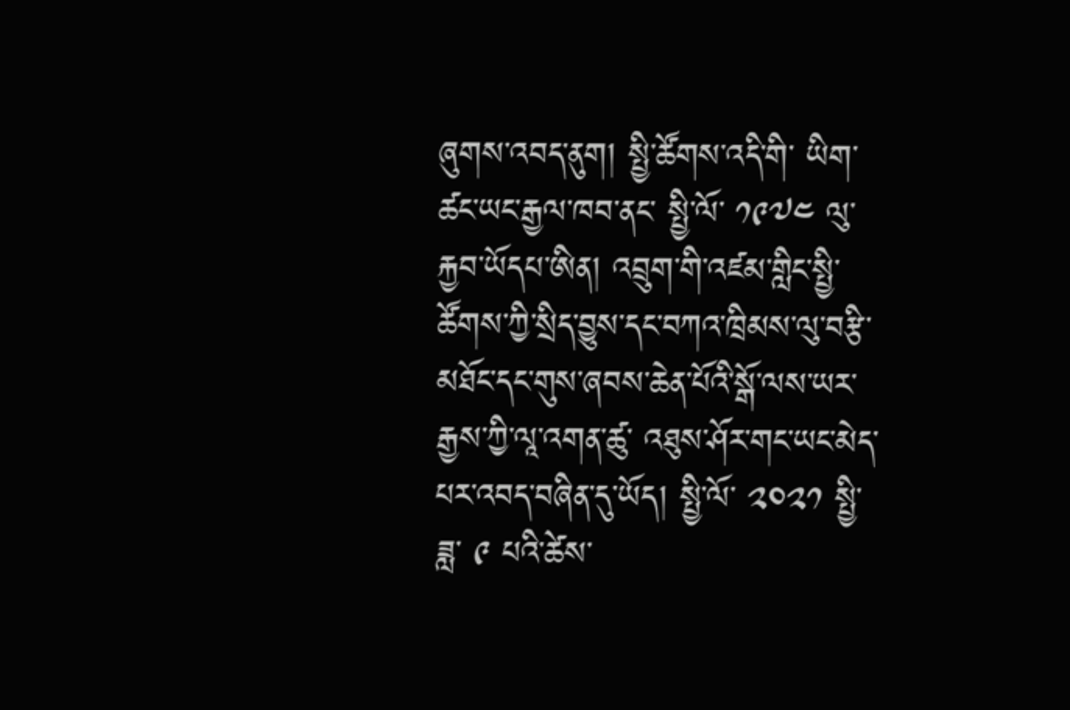ཞུགས་འབད་ནུག། སྤྱི་ཚོགས་འདི་གི་ ཡིག་ཚང་ཡང་རྒྱལ་ཁབ་ནང་ སྤྱི་ལོ་ ༡༩༧༤ ལུ་རྐྱབ་ཡོདཔ་ཨིན། འབྲུག་གི་འཛམ་གླིང་སྤྱི་ཚོགས་ཀྱི་སྲིད་བྱུས་དང་བཀའ་ཁྲིམས་ལུ་བརྩི་མཐོང་དང་གུས་ཞབས་ཆེན་པོའི་སྒོ་ལས་ཡར་རྒྱས་ཀྱི་ལཱ་འགན་ཚུ་ འཐུས་ཤོར་གང་ཡང་མེད་པར་འབད་བཞིན་དུ་ཡོད། སྤྱི་ལོ་ ༢༠༢༡ སྤྱི་ཟླ་ ༩ པའི་ཚེས་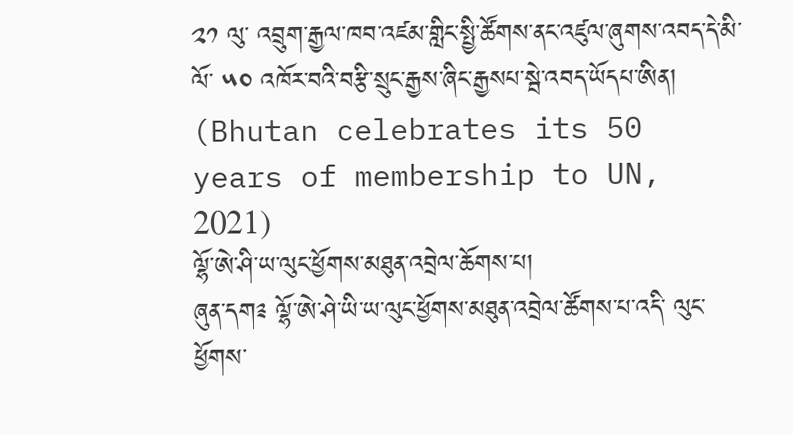༢༡ ལུ་ འབྲུག་རྒྱལ་ཁབ་འཛམ་གླིང་སྤྱི་ཚོགས་ནང་འཛུལ་ཞུགས་འབད་དེ་མི་ལོ་ ༥༠ འཁོར་བའི་བརྩི་སྲུང་རྒྱས་ཞིང་རྒྱསཔ་སྦེ་འབད་ཡོདཔ་ཨིན། (Bhutan celebrates its 50 years of membership to UN, 2021)
ལྷོ་ཨེ་ཤི་ཡ་ལུང་ཕྱོགས་མཐུན་འབྲེལ་ཆོགས་པ།
ཞུན་དག༉ ལྷོ་ཨེ་ཤེ་ཡི་ཡ་ལུང་ཕྱོགས་མཐུན་འབྲེལ་ཚོགས་པ་འདི་ ལུང་ཕྱོགས་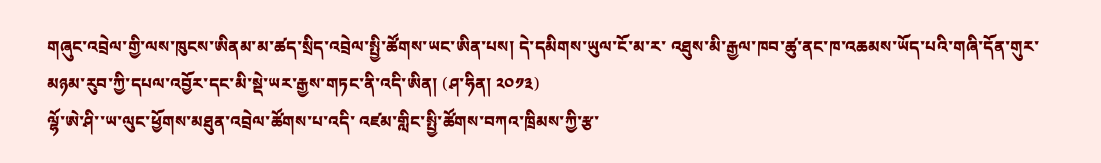གཞུང་འབྲེལ་གྱི་ལས་ཁུངས་ཨིནམ་མ་ཚད་སྲིད་འབྲེལ་སྤྱི་ཚོགས་ཡང་ཨིན་པས། དེ་དམིགས་ཡུལ་ངོ་མ་ར་ འཐུས་མི་རྒྱལ་ཁབ་ཚུ་ནང་ཁ་འཆམས་ཡོད་པའི་གཞི་དོན་གུར་མཉམ་རུབ་ཀྱི་དཔལ་འབྱོར་དང་མི་སྡེ་ཡར་རྒྱས་གཏང་ནི་འདི་ཨིན། (ཤ་ཧིན། ༢༠༡༣)
ལྷོ་ཨེ་ཤི་་ཡ་ལུང་ཕྱོགས་མཐུན་འབྲེལ་ཚོགས་པ་འདི་ འཛམ་གླིང་སྤྱི་ཚོགས་བཀའ་ཁྲིམས་ཀྱི་རྩ་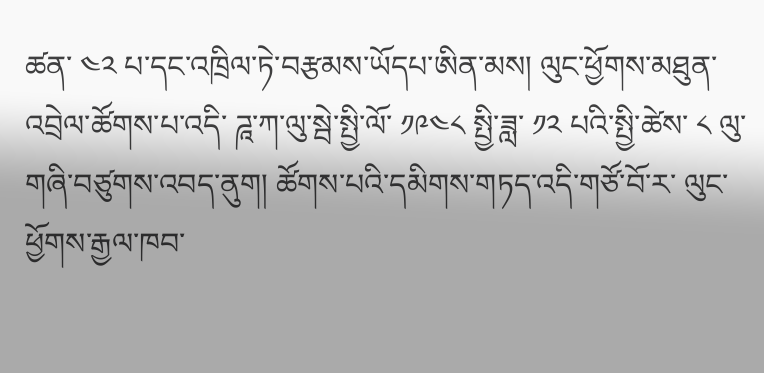ཚན་ ༤༢ པ་དང་འཁྲིལ་ཏེ་བརྩམས་ཡོདཔ་ཨིན་མས། ལུང་ཕྱོགས་མཐུན་འབྲེལ་ཚོགས་པ་འདི་ ཌཱ་ཀ་ལུ་སྦེ་སྤྱི་ལོ་ ༡༩༤༨ སྤྱི་ཟླ་ ༡༢ པའི་སྤྱི་ཚེས་ ༨ ལུ་གཞི་བཙུགས་འབད་ནུག། ཚོགས་པའི་དམིགས་གཏད་འདི་གཙོ་བོ་ར་ ལུང་ཕྱོགས་རྒྱལ་ཁབ་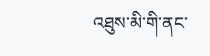འཐུས་མི་གི་ནང་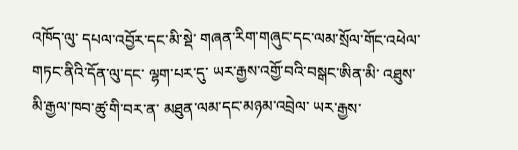འཁོད་ལུ་ དཔལ་འབྱོར་དང་མི་སྡེ་ གཞན་རིག་གཞུང་དང་ལམ་སྲོལ་གོང་འཕེལ་གཏང་ནིའི་དོན་ལུ་དང་ ལྷག་པར་དུ་ ཡར་རྒྱས་འགྱོ་བའི་བསྒང་ཨིན་མི་ འཐུས་མི་རྒྱལ་ཁབ་ཚུ་གི་བར་ན་ མཐུན་ལམ་དང་མཉམ་འབྲེལ་ ཡར་རྒྱས་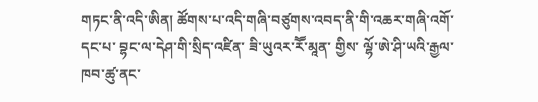གཏང་ནི་འདི་ཨིན། ཚོགས་པ་འདི་གཞི་བཙུགས་འབད་ནི་གི་འཆར་གཞི་འགོ་དང་པ་ བྷང་ལ་དེཤ་གི་སྲིད་འཛིན་ ཟི་ཡུའར་རཽ་མཱན་ གྱིས་ ལྷོ་ཨེ་ཤི་ཡའི་རྒྱལ་ཁབ་ཚུ་ནང་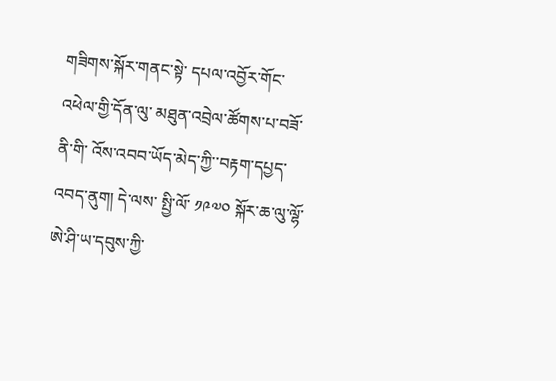གཟིགས་སྐོར་གནང་སྟེ་ དཔལ་འབྱོར་གོང་འཕེལ་གྱི་དོན་ལུ་ མཐུན་འབྲེལ་ཚོགས་པ་བཟོ་ནི་གི་ འོས་འབབ་ཡོད་མེད་ཀྱི་་བརྟག་དཔྱད་འབད་ནུག། དེ་ལས་ སྤྱི་ལོ་ ༡༩༧༠ སྐོར་ཆ་ལུ་ལྷོ་ཨེ་ཤི་ཡ་དབུས་ཀྱི་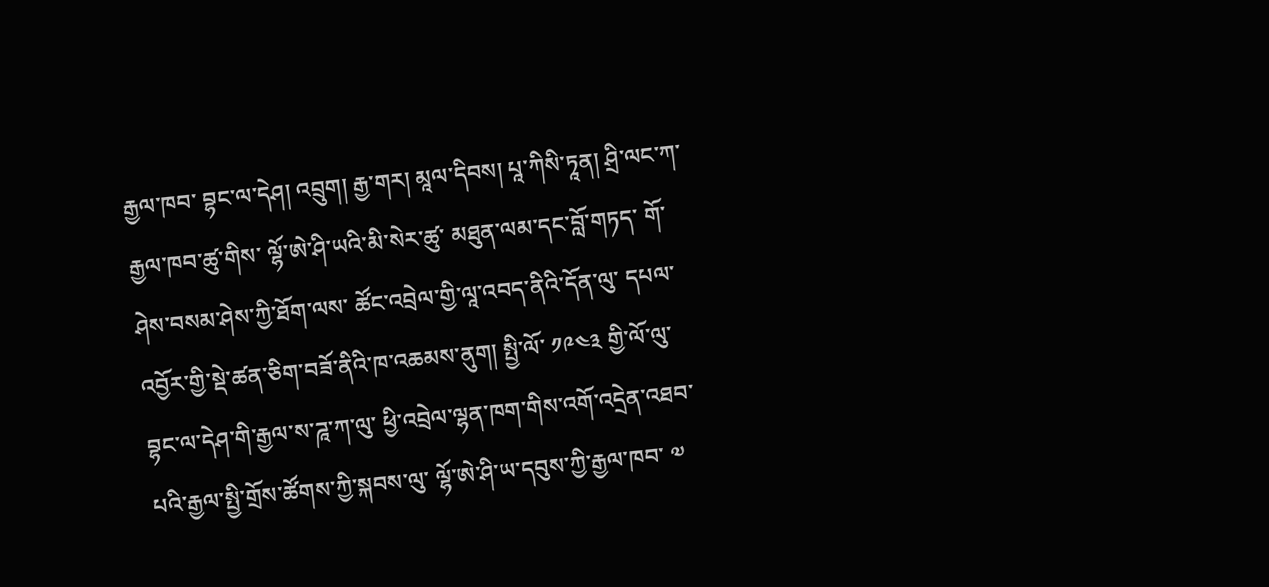རྒྱལ་ཁབ་ བྷང་ལ་དེཤ། འབྲུག། རྒྱ་གར། མཱལ་དིབས། པཱ་ཀིསི་ཏཱན། ཤྲི་ལང་ཀ་རྒྱལ་ཁབ་ཚུ་གིས་ ལྷོ་ཨེ་ཤི་ཡའི་མི་སེར་ཚུ་ མཐུན་ལམ་དང་བློ་གཏད་ གོ་ཤེས་བསམ་ཤེས་ཀྱི་ཐོག་ལས་ ཚོང་འབྲེལ་གྱི་ལཱ་འབད་ནིའི་དོན་ལུ་ དཔལ་འབྱོར་གྱི་སྡེ་ཚན་ཅིག་བཟོ་ནིའི་ཁ་འཆམས་ནུག། སྤྱི་ལོ་ ༡༩༤༣ གྱི་ལོ་ལུ་ བྷང་ལ་དེཤ་གི་རྒྱལ་ས་ཌཱ་ཀ་ལུ་ ཕྱི་འབྲེལ་ལྷན་ཁག་གིས་འགོ་འདྲེན་འཐབ་པའི་རྒྱལ་སྤྱི་གྲོས་ཚོགས་ཀྱི་སྐབས་ལུ་ ལྷོ་ཨེ་ཤི་ཡ་དབུས་ཀྱི་རྒྱལ་ཁབ་ ༧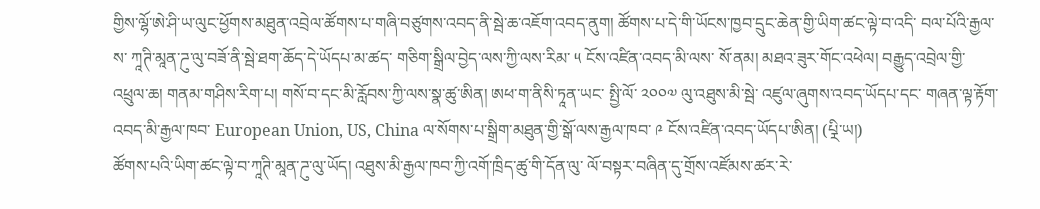གྱིས་ལྷོ་ཨེ་ཤི་ཡ་ལུང་ཕྱོགས་མཐུན་འབྲེལ་ཚོགས་པ་གཞི་བཙུགས་འབད་ནི་སྦེ་ཆ་འཇོག་འབད་ནུག། ཚོགས་པ་དེ་གི་ཡོངས་ཁྱབ་དྲུང་ཆེན་གྱི་ཡིག་ཚང་ལྟེ་བ་འདི་ བལ་པོའི་རྒྱལ་ས་ ཀཱཊི་མཱན་ཌུ་ལུ་བཟོ་ནི་སྦེ་ཐག་ཆོད་དེ་ཡོདཔ་མ་ཚད་ གཅིག་སྒྲིལ་བྱེད་ལས་ཀྱི་ལས་རིམ་ ༥ ངོས་འཛིན་འབད་མི་ལས་ སོ་ནམ། མཐའ་ཟུར་གོང་འཕེལ། བརྒྱུད་འབྲེལ་གྱི་འཕྲུལ་ཆ། གནམ་གཤིས་རིག་པ། གསོ་བ་དང་མི་རློབས་ཀྱི་ལས་སྣ་ཚུ་ཨིན། ཨཕ་ག་ནིསི་ཏཱན་ཡང་ སྤྱི་ལོ་ ༢༠༠༧ ལུ་འཐུས་མི་སྦེ་ འཛུལ་ཞུགས་འབད་ཡོདཔ་དང་ གཞན་ལྟ་རྟོག་འབད་མི་རྒྱལ་ཁབ་ European Union, US, China ལ་སོགས་པ་སྒྲིག་མཐུན་གྱི་སྒོ་ལས་རྒྱལ་ཁབ་ ༩ ངོས་འཛིན་འབད་ཡོདཔ་ཨིན། (པྼི་ཡ།)
ཚོགས་པའི་ཡིག་ཚང་ལྟེ་བ་ཀཱཊི་མཱན་ཌུ་ལུ་ཡོད། འཐུས་མི་རྒྱལ་ཁབ་ཀྱི་འགོ་ཁྲིད་ཚུ་གི་དོན་ལུ་ ལོ་བསྟར་བཞིན་དུ་གྲོས་འཛོམས་ཚར་རེ་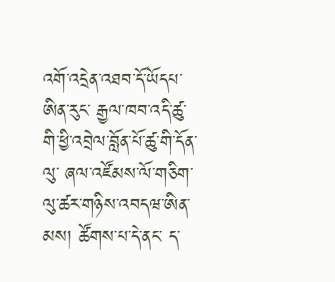འགོ་འདྲེན་འཐབ་དོ་ཡོདཔ་ཨིན་རུང་ རྒྱལ་ཁབ་འདི་ཚུ་གི་ཕྱི་འབྲེལ་བློན་པོ་ཚུ་གི་དོན་ལུ་ ཞལ་འཛོམས་ལོ་གཅིག་ལུ་ཚར་གཉིས་འབདཝ་ཨིན་མས། ཚོགས་པ་དེ་ནང་ ད་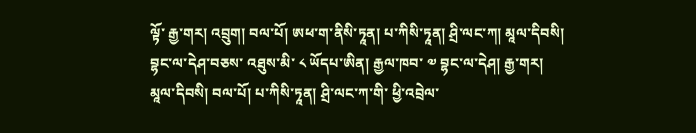ལྟོ་ རྒྱ་གར། འབྲུག། བལ་པོ། ཨཕ་ག་ནིསི་ཏཱན། པ་ཀིསི་ཏཱན། ཤྲི་ལང་ཀ། མཱལ་དིབསི། བྷང་ལ་དེཤ་བཅས་ འཐུས་མི་ ༨ ཡོདཔ་ཨིན། རྒྱལ་ཁབ་ ༧ བྷང་ལ་དེཤ། རྒྱ་གར། མཱལ་དིབསི། བལ་པོ། པ་ཀིསི་ཏཱན། ཤྲི་ལང་ཀ་གི་ ཕྱི་འབྲེལ་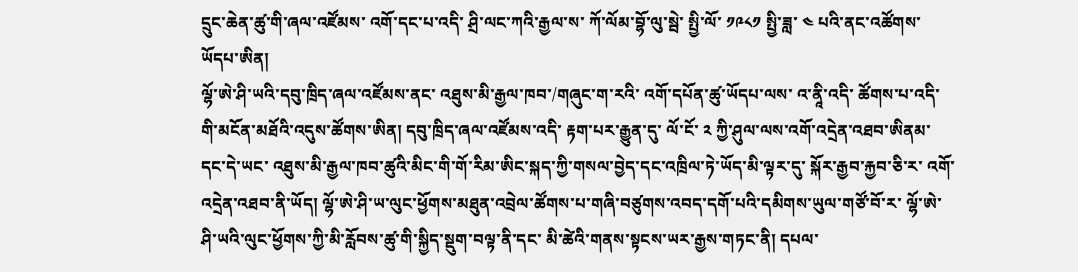དྲུང་ཆེན་ཚུ་གི་ཞལ་འཛོམས་ འགོ་དང་པ་འདི་ ཤྲི་ལང་ཀའི་རྒྱལ་ས་ ཀོ་ལོམ་བྷོ་ལུ་སྦེ་ སྤྱི་ལོ་ ༡༩༨༡ སྤྱི་ཟླ་ ༤ པའི་ནང་འཚོགས་ཡོདཔ་ཨིན།
ལྷོ་ཨེ་ཤི་ཡའི་དབུ་ཁྲིད་ཞལ་འཛོམས་ནང་ འཐུས་མི་རྒྱལ་ཁབ་/གཞུང་ག་རའི་ འགོ་དཔོན་ཚུ་ཡོདཔ་ལས་ འ་ནཱི་འདི་ ཚོགས་པ་འདི་གི་མངོན་མཐོའི་འདུས་ཚོགས་ཨིན། དབུ་ཁྲིད་ཞལ་འཛོམས་འདི་ རྟག་པར་རྒྱུན་དུ་ ལོ་ངོ་ ༢ ཀྱི་ཤུལ་ལས་འགོ་འདྲེན་འཐབ་ཨིནམ་དང་དེ་ཡང་ འཐུས་མི་རྒྱལ་ཁབ་ཚུའི་མིང་གི་གོ་རིམ་ཨིང་སྐད་ཀྱི་གསལ་བྱེད་དང་འཁྲིལ་ཏེ་ཡོད་མི་ལྟར་དུ་ སྐོར་རྒྱབ་རྐྱབ་ཅི་ར་ འགོ་འདྲེན་འཐབ་ནི་ཡོད། ལྷོ་ཨེ་ཤི་ཡ་ལུང་ཕྱོགས་མཐུན་འབྲེལ་ཚོགས་པ་གཞི་བཙུགས་འབད་དགོ་པའི་དམིགས་ཡུལ་གཙོ་བོ་ར་ ལྷོ་ཨེ་ཤི་ཡའི་ལུང་ཕྱོགས་ཀྱི་མི་རློབས་ཚུ་གི་སྐྱིད་སྡུག་བལྟ་ནི་དང་ མི་ཚེའི་གནས་སྟངས་ཡར་རྒྱས་གཏང་ནི། དཔལ་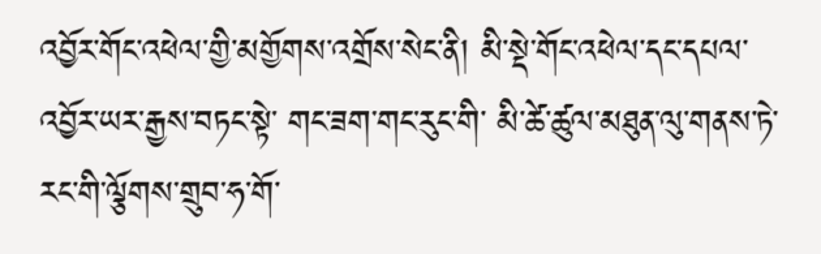འབྱོར་གོང་འཕེལ་གྱི་མགྱོགས་འགྲོས་སེང་ནི། མི་སྡེ་གོང་འཕེལ་དང་དཔལ་འབྱོར་ཡར་རྒྱས་བཏང་སྟེ་ གང་ཟག་གང་རུང་གི་ མི་ཚེ་ཚུལ་མཐུན་ལུ་གནས་ཏེ་ རང་གི་ལྕོགས་གྲུབ་ཧ་གོ་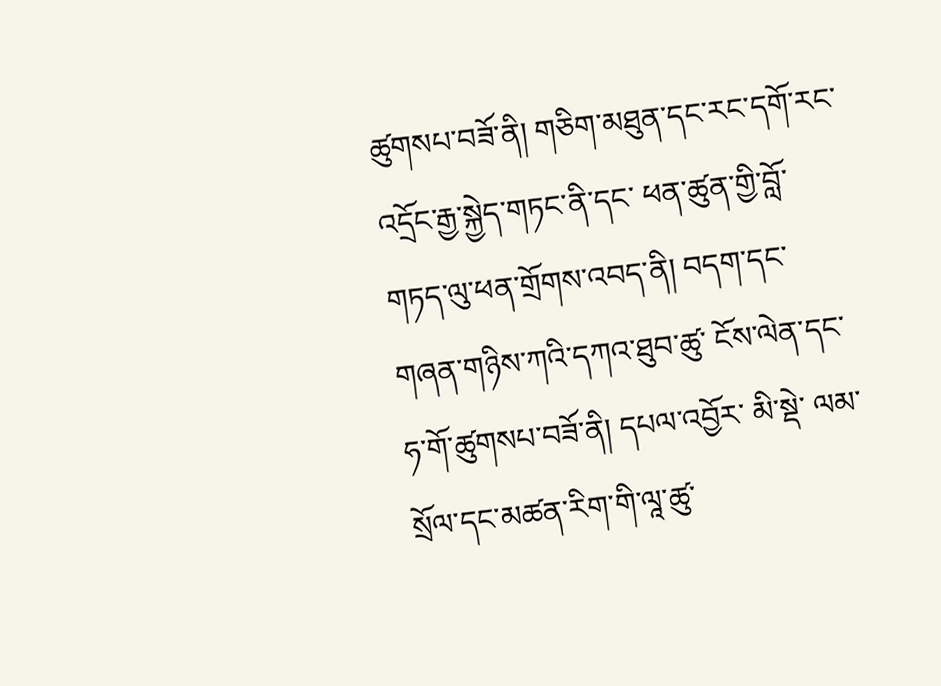ཚུགསཔ་བཟོ་ནི། གཅིག་མཐུན་དང་རང་དགོ་རང་འདྲོང་རྒྱ་སྐྱེད་གཏང་ནི་དང་ ཕན་ཚུན་གྱི་བློ་གཏད་ལུ་ཕན་གྲོགས་འབད་ནི། བདག་དང་གཞན་གཉིས་ཀའི་དཀའ་ཐུབ་ཚུ་ ངོས་ལེན་དང་ ཧ་གོ་ཚུགསཔ་བཟོ་ནི། དཔལ་འབྱོར་ མི་སྡེ་ ལམ་སྲོལ་དང་མཚན་རིག་གི་ལཱ་ཚུ་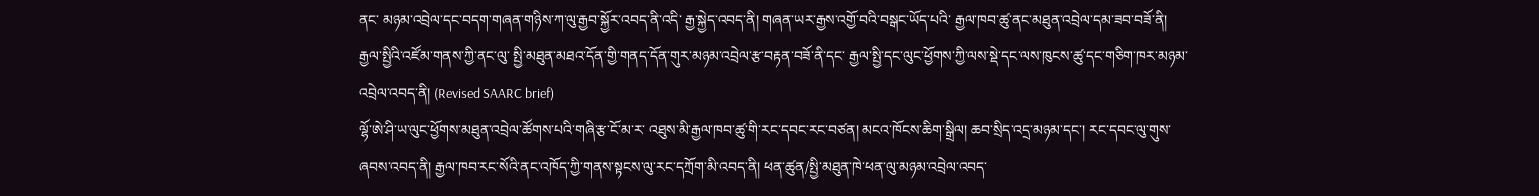ནང་ མཉམ་འབྲེལ་དང་བདག་གཞན་གཉིས་ཀ་ལུ་རྒྱབ་སྐྱོར་འབད་ནི་འདི་ རྒྱ་སྐྱེད་འབད་ནི། གཞན་ཡར་རྒྱས་འགྱོ་བའི་བསྒང་ཡོད་པའི་ རྒྱལ་ཁབ་ཚུ་ནང་མཐུན་འབྲེལ་དམ་ཟབ་བཟོ་ནི། རྒྱལ་སྤྱིའི་འཛོམ་གནས་ཀྱི་ནང་ལུ་ སྤྱི་མཐུན་མཐའ་དོན་གྱི་གནད་དོན་གུར་མཉམ་འབྲེལ་རྩ་བརྟན་བཟོ་ནི་དང་ རྒྱལ་སྤྱི་དང་ལུང་ཕྱོགས་ཀྱི་ལས་སྡེ་དང་ལས་ཁུངས་ཚུ་དང་གཅིག་ཁར་མཉམ་འབྲེལ་འབད་ནི། (Revised SAARC brief)
ལྷོ་ཨེ་ཤི་ཡ་ལུང་ཕྱོགས་མཐུན་འབྲེལ་ཚོགས་པའི་གཞི་རྩ་ངོ་མ་ར་ འཐུས་མི་རྒྱལ་ཁབ་ཚུ་གི་རང་དབང་རང་བཙན། མངའ་ཁོངས་ཆིག་སྒྲིལ། ཆབ་སྲིད་འདྲ་མཉམ་དང་། རང་དབང་ལུ་གུས་ཞབས་འབད་ནི། རྒྱལ་ཁབ་རང་སོའི་ནང་འཁོད་ཀྱི་གནས་སྟངས་ལུ་རང་དཀྲོག་མི་འབད་ནི། ཕན་ཚུན/སྤྱི་མཐུན་ཁེ་ཕན་ལུ་མཉམ་འབྲེལ་འབད་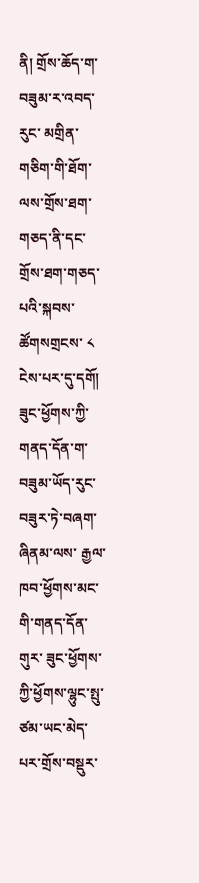ནི། གྲོས་ཆོད་ག་བཟུམ་ར་འབད་རུང་ མགྲིན་གཅིག་གི་ཐོག་ལས་གྲོས་ཐག་གཅད་ནི་དང་ གྲོས་ཐག་གཅད་པའི་སྐབས་ཚོགསགྲངས་ ༨ ངེས་པར་དུ་དགོ།
ཟུང་ཕྱོགས་ཀྱི་གནད་དོན་ག་བཟུམ་ཡོད་རུང་ བཟུར་ཏེ་བཞག་ཞིནམ་ལས་ རྒྱལ་ཁབ་ཕྱོགས་མང་གི་གནད་དོན་གུར་ ཟུང་ཕྱོགས་ཀྱི་ཕྱོགས་ལྷུང་སྤུ་ཙམ་ཡང་མེད་པར་གྲོས་བསྡུར་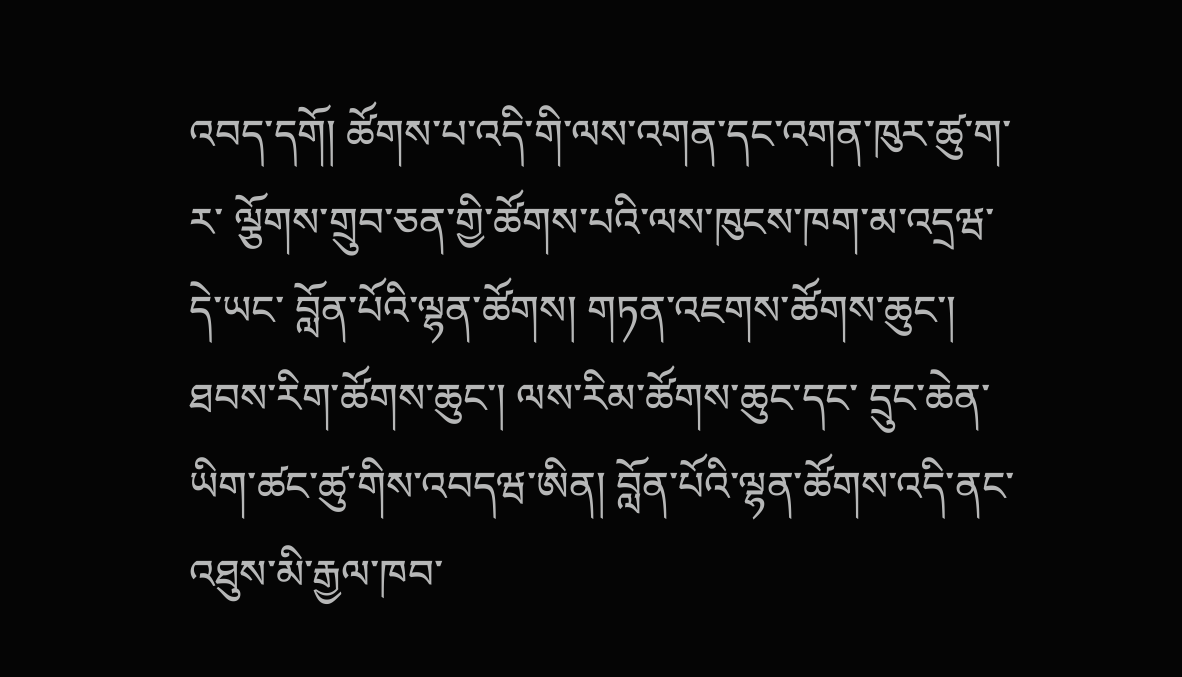འབད་དགོ། ཚོགས་པ་འདི་གི་ལས་འགན་དང་འགན་ཁུར་ཚུ་ག་ར་ ལྕོགས་གྲུབ་ཅན་གྱི་ཚོགས་པའི་ལས་ཁུངས་ཁག་མ་འདྲཝ་ དེ་ཡང་ བློན་པོའི་ལྷན་ཚོགས། གཏན་འཇགས་ཚོགས་ཆུང་། ཐབས་རིག་ཚོགས་ཆུང་། ལས་རིམ་ཚོགས་ཆུང་དང་ དྲུང་ཆེན་ཡིག་ཚང་ཚུ་གིས་འབདཝ་ཨིན། བློན་པོའི་ལྷན་ཚོགས་འདི་ནང་ འཐུས་མི་རྒྱལ་ཁབ་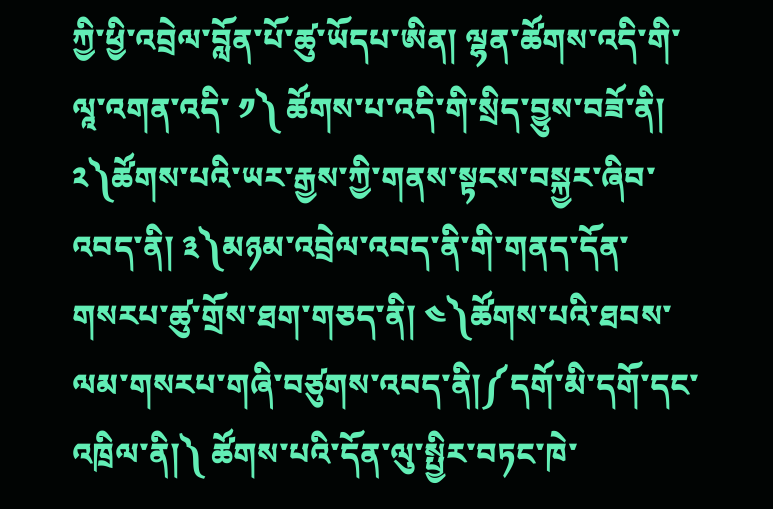ཀྱི་ཕྱི་འབྲེལ་བློན་པོ་ཚུ་ཡོདཔ་ཨིན། ལྷན་ཚོགས་འདི་གི་ལཱ་འགན་འདི་ ༡༽ ཚོགས་པ་འདི་གི་སྲིད་བྱུས་བཟོ་ནི། ༢༽ཚོགས་པའི་ཡར་རྒྱས་ཀྱི་གནས་སྟངས་བསྐྱར་ཞིབ་འབད་ནི། ༣༽མཉམ་འབྲེལ་འབད་ནི་གི་གནད་དོན་གསརཔ་ཚུ་གྲོས་ཐག་གཅད་ནི། ༤༽ཚོགས་པའི་ཐབས་ལམ་གསརཔ་གཞི་བཙུགས་འབད་ནི།༼དགོ་མི་དགོ་དང་འཁྲིལ་ནི།༽ ཚོགས་པའི་དོན་ལུ་སྤྱིར་བཏང་ཁེ་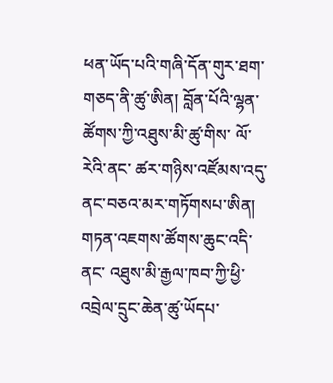ཕན་ཡོད་པའི་གཞི་དོན་གུར་ཐག་གཅད་ནི་ཚུ་ཨིན། བློན་པོའི་ལྷན་ཚོགས་ཀྱི་འཐུས་མི་ཚུ་གིས་ ལོ་རེའི་ནང་ ཚར་གཉིས་འཛོམས་འདུ་ནང་བཅའ་མར་གཏོགསཔ་ཨིན།
གཏན་འཇགས་ཚོགས་ཆུང་འདི་ནང་ འཐུས་མི་རྒྱལ་ཁབ་ཀྱི་ཕྱི་འབྲེལ་དྲུང་ཆེན་ཚུ་ཡོདཔ་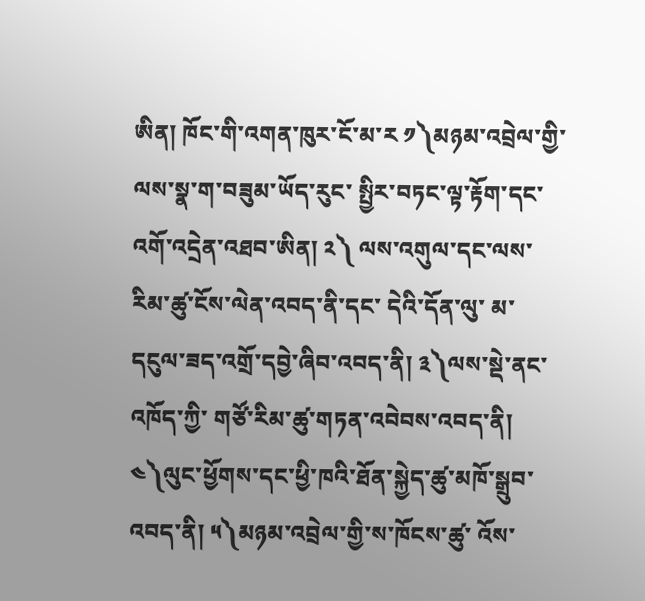ཨིན། ཁོང་གི་འགན་ཁུར་ངོ་མ་ར ༡༽མཉམ་འབྲེལ་གྱི་ལས་སྣ་ག་བཟུམ་ཡོད་རུང་ སྤྱིར་བཏང་ལྟ་རྟོག་དང་འགོ་འདྲེན་འཐབ་ཨིན། ༢༽ ལས་འགུལ་དང་ལས་རིམ་ཚུ་ངོས་ལེན་འབད་ནི་དང་ དེའི་དོན་ལུ་ མ་དངུལ་ཟད་འགྲོ་དབྱེ་ཞིབ་འབད་ནི། ༣༽ལས་སྡེ་ནང་འཁོད་ཀྱི་ གཙོ་རིམ་ཚུ་གཏན་འབེབས་འབད་ནི། ༤༽ལུང་ཕྱོགས་དང་ཕྱི་ཁའི་ཐོན་སྐྱེད་ཚུ་མཁོ་སྒྲུབ་འབད་ནི། ༥༽མཉམ་འབྲེལ་གྱི་ས་ཁོངས་ཚུ་ འོས་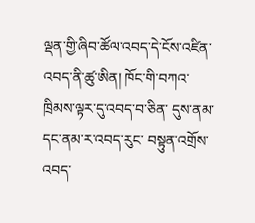ལྡན་གྱི་ཞིབ་ཚོལ་འབད་དེ་ངོས་འཛིན་འབད་ནི་ཚུ་ཨིན། ཁོང་གི་བཀའ་ཁྲིམས་ལྟར་དུ་འབད་བ་ཅིན་ དུས་ནམ་དང་ནམ་ར་འབད་རུང་ བསྟུན་འགྲོས་འབད་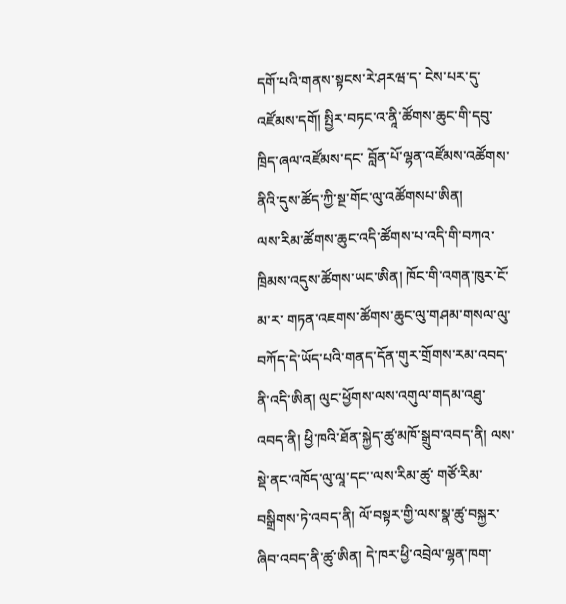དགོ་པའི་གནས་སྟངས་རེ་ཤརཝ་ད་ ངེས་པར་དུ་འཛོམས་དགོ། སྤྱིར་བཏང་འ་ནཱི་ཚོགས་ཆུང་གི་དབུ་ཁྲིད་ཞལ་འཛོམས་དང་ བློན་པོ་ལྷན་འཛོམས་འཚོགས་ནིའི་དུས་ཚོད་ཀྱི་སྔ་གོང་ལུ་འཚོགསཔ་ཨིན།
ལས་རིམ་ཚོགས་ཆུང་འདི་ཚོགས་པ་འདི་གི་བཀའ་ཁྲིམས་འདུས་ཚོགས་ཡང་ཨིན། ཁོང་གི་འགན་ཁུར་ངོ་མ་ར་ གཏན་འཇགས་ཚོགས་ཆུང་ལུ་གཤམ་གསལ་ལུ་བཀོད་དེ་ཡོད་པའི་གནད་དོན་གུར་གྲོགས་རམ་འབད་ནི་འདི་ཨིན། ལུང་ཕྱོགས་ལས་འགུལ་གདམ་འཐུ་འབད་ནི། ཕྱི་ཁའི་ཐོན་སྐྱེད་ཚུ་མཁོ་སྒྲུབ་འབད་ནི། ལས་སྡེ་ནང་འཁོད་ལུ་ལཱ་དང་་ལས་རིམ་ཚུ་ གཙོ་རིམ་བསྒྲིགས་ཏེ་འབད་ནི། ལོ་བསྟར་གྱི་ལས་སྣ་ཚུ་བསྐྱར་ཞིབ་འབད་ནི་ཚུ་ཨིན། དེ་ཁར་ཕྱི་འབྲེལ་ལྷན་ཁག་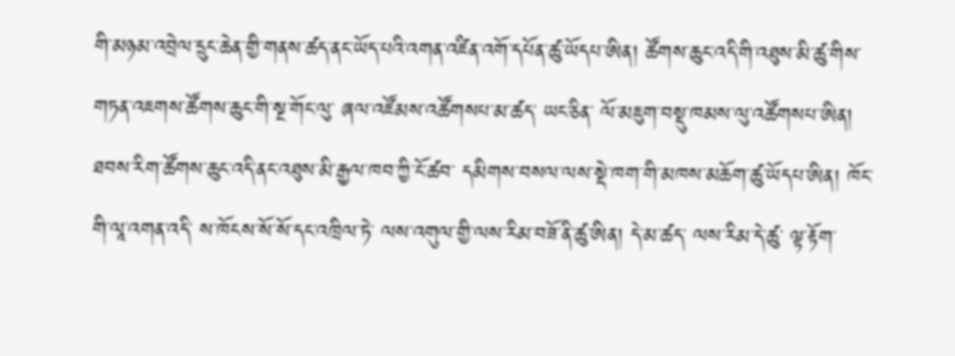གི་མཉམ་འབྲེལ་དྲུང་ཆེན་གྱི་གནས་ཚད་ནང་ཡོད་པའི་འགན་འཛིན་འགོ་དཔོན་ཚུ་ཡོདཔ་ཨིན། ཚོགས་ཆུང་འདི་གི་འཐུས་མི་ཚུ་གིས་ གཏན་འཇགས་ཚོགས་ཆུང་གི་སྔ་གོང་ལུ་ ཞལ་འཛོམས་འཚོགསཔ་མ་ཚད་ ཡང་ཅིན་ ལོ་མཇུག་བསྡུ་ཁམས་ལུ་འཚོགསཔ་ཨིན།
ཐབས་རིག་ཚོགས་ཆུང་འདི་ནང་འཐུས་མི་རྒྱལ་ཁབ་ཀྱི་ངོ་ཚབ་ དམིགས་བསལ་ལས་སྡེ་ཁག་གི་མཁས་མཆོག་ཚུ་ཡོདཔ་ཨིན། ཁོང་གི་ལཱ་འགན་འདི་ ས་ཁོངས་སོ་སོ་དང་འཁྲིལ་ཏེ་ ལས་འགུལ་གྱི་ལས་རིམ་བཟོ་ནི་ཚུ་ཨིན། དེ་མ་ཚད་ ལས་རིམ་དེ་ཚུ་ ལྟ་རྟོག་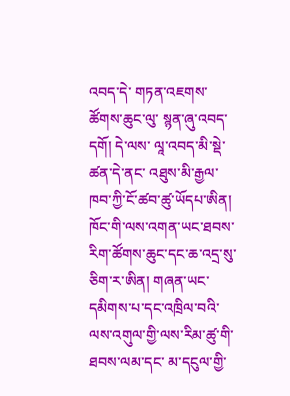འབད་དེ་ གཏན་འཇགས་ཚོགས་ཆུང་ལུ་ སྙན་ཞུ་འབད་དགོ། དེ་ལས་ ལཱ་འབད་མི་སྡེ་ཚན་དེ་ནང་ འཐུས་མི་རྒྱལ་ཁབ་ཀྱི་ངོ་ཚབ་ཚུ་ཡོདཔ་ཨིན། ཁོང་གི་ལས་འགན་ཡང་ཐབས་རིག་ཚོགས་ཆུང་དང་ཆ་འདྲ་སུ་ཅིག་ར་ཨིན། གཞན་ཡང་དམིགས་པ་དང་འཁྲིལ་བའི་ལས་འགུལ་གྱི་ལས་རིམ་ཚུ་གི་ཐབས་ལམ་དང་ མ་དངུལ་གྱི་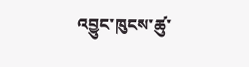འབྱུང་ཁུངས་ཚུ་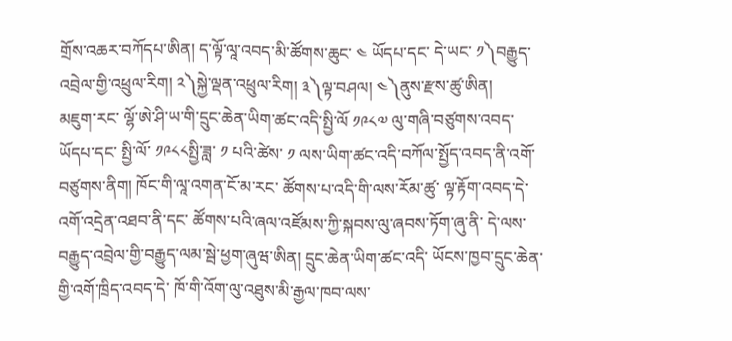གྲོས་འཆར་བཀོདཔ་ཨིན། ད་ལྟོ་ལཱ་འབད་མི་ཚོགས་ཆུང་ ༤ ཡོདཔ་དང་ དེ་ཡང་ ༡༽བརྒྱུད་འབྲེལ་གྱི་འཕྲུལ་རིག། ༢༽སྐྱེ་ལྡན་འཕྲུལ་རིག། ༣༽ལྟ་བཤལ། ༤༽ནུས་རྫས་ཚུ་ཨིན།
མཇུག་རང་ ལྷོ་ཨེ་ཤི་ཡ་གི་དྲུང་ཆེན་ཡིག་ཚང་འདི་སྤྱི་ལོ ༡༩༨༧ ལུ་གཞི་བཙུགས་འབད་ཡོདཔ་དང་ སྤྱི་ལོ་ ༡༩༨༨སྤྱི་ཟླ་ ༡ པའི་ཚེས་ ༡ ལས་ཡིག་ཚང་འདི་བཀོལ་སྤྱོད་འབད་ནི་འགོ་བཙུགས་ནིག། ཁོང་གི་ལཱ་འགན་ངོ་མ་རང་ ཚོགས་པ་འདི་གི་ལས་རོམ་ཚུ་ ལྟ་རྟོག་འབད་དེ་འགོ་འདྲེན་འཐབ་ནི་དང་ ཚོགས་པའི་ཞལ་འཛོམས་ཀྱི་སྐབས་ལུ་ཞབས་ཏོག་ཞུ་ནི་ དེ་ལས་བརྒྱུད་འབྲེལ་གྱི་བརྒྱུད་ལམ་སྦེ་ཕྱག་ཞུཝ་ཨིན། དྲུང་ཆེན་ཡིག་ཚང་འདི་ ཡོངས་ཁྱབ་དྲུང་ཆེན་གྱི་འགོ་ཁྲིད་འབད་དེ་ ཁོ་གི་འོག་ལུ་འཐུས་མི་རྒྱལ་ཁབ་ལས་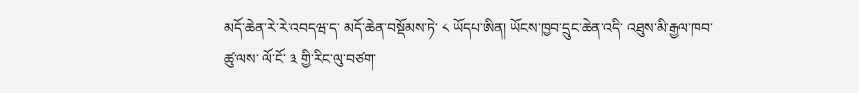མདོ་ཆེན་རེ་རེ་འབདཝ་ད་ མདོ་ཆེན་བསྡོམས་ཏེ་ ༨ ཡོདཔ་ཨིན། ཡོངས་ཁྱབ་དྲུང་ཆེན་འདི་ འཐུས་མི་རྒྱལ་ཁབ་ཚུ་ལས་ ལོ་ངོ་ ༣ གྱི་རིང་ལུ་བཙག་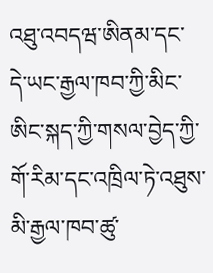འཐུ་འབདཝ་ཨིནམ་དང་ དེ་ཡང་རྒྱལ་ཁབ་ཀྱི་མིང་ ཨིང་སྐད་ཀྱི་གསལ་བྱེད་ཀྱི་གོ་རིམ་དང་འཁྲིལ་ཏེ་འཐུས་མི་རྒྱལ་ཁབ་ཚུ་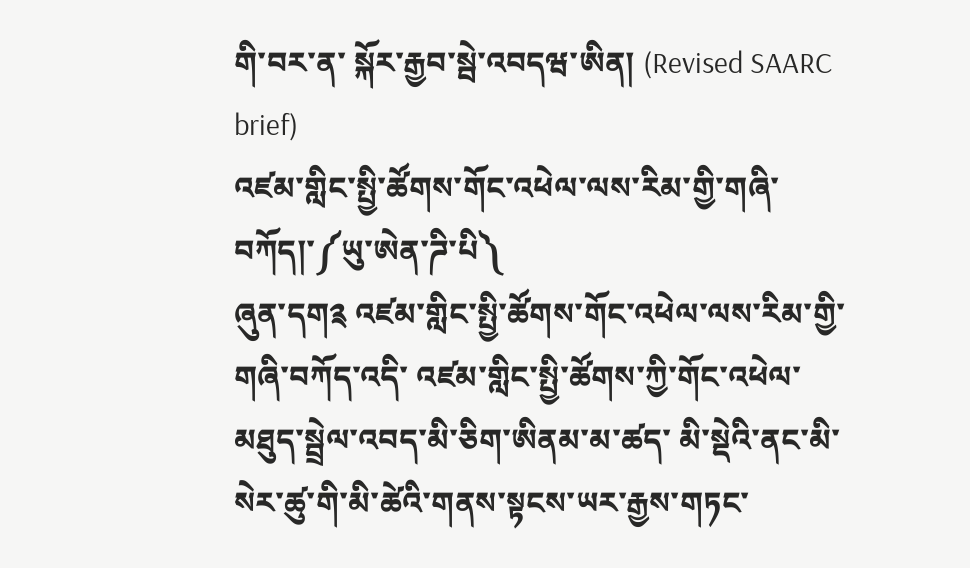གི་བར་ན་ སྐོར་རྒྱབ་སྦེ་འབདཝ་ཨིན། (Revised SAARC brief)
འཛམ་གླིང་སྤྱི་ཚོགས་གོང་འཕེལ་ལས་རིམ་གྱི་གཞི་བཀོད།་༼ཡུ་ཨེན་ཌི་པི༽
ཞུན་དག༉ འཛམ་གླིང་སྤྱི་ཚོགས་གོང་འཕེལ་ལས་རིམ་གྱི་གཞི་བཀོད་འདི་ འཛམ་གླིང་སྤྱི་ཚོགས་ཀྱི་གོང་འཕེལ་མཐུད་སྦྲེལ་འབད་མི་ཅིག་ཨིནམ་མ་ཚད་ མི་སྡེའི་ནང་མི་སེར་ཚུ་གི་མི་ཚེའི་གནས་སྟངས་ཡར་རྒྱས་གཏང་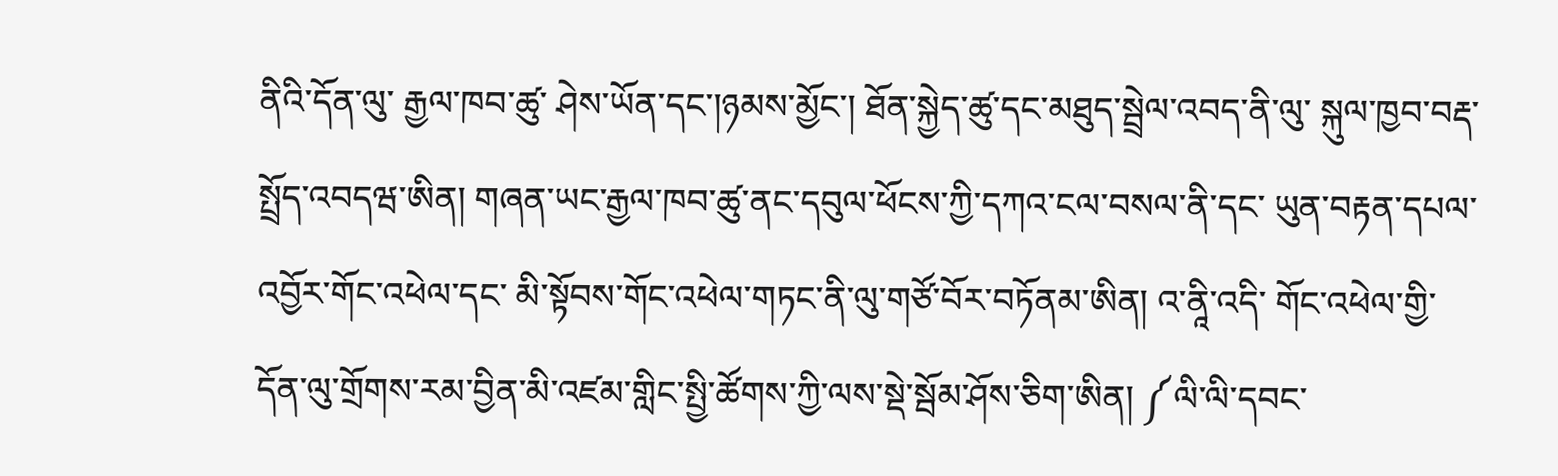ནིའི་དོན་ལུ་ རྒྱལ་ཁབ་ཚུ་ ཤེས་ཡོན་དང་།ཉམས་མྱོང་། ཐོན་སྐྱེད་ཚུ་དང་མཐུད་སྦྲེལ་འབད་ནི་ལུ་ སྐུལ་ཁྱབ་བརྡ་སྤྲོད་འབདཝ་ཨིན། གཞན་ཡང་རྒྱལ་ཁབ་ཚུ་ནང་དབུལ་ཕོངས་ཀྱི་དཀའ་ངལ་བསལ་ནི་དང་ ཡུན་བརྟན་དཔལ་འབྱོར་གོང་འཕེལ་དང་ མི་སྟོབས་གོང་འཕེལ་གཏང་ནི་ལུ་གཙོ་བོར་བཏོནམ་ཨིན། འ་ནཱི་འདི་ གོང་འཕེལ་གྱི་དོན་ལུ་གྲོགས་རམ་བྱིན་མི་འཛམ་གླིང་སྤྱི་ཚོགས་ཀྱི་ལས་སྡེ་སྦོམ་ཤོས་ཅིག་ཨིན། ༼ལི་ལི་དབང་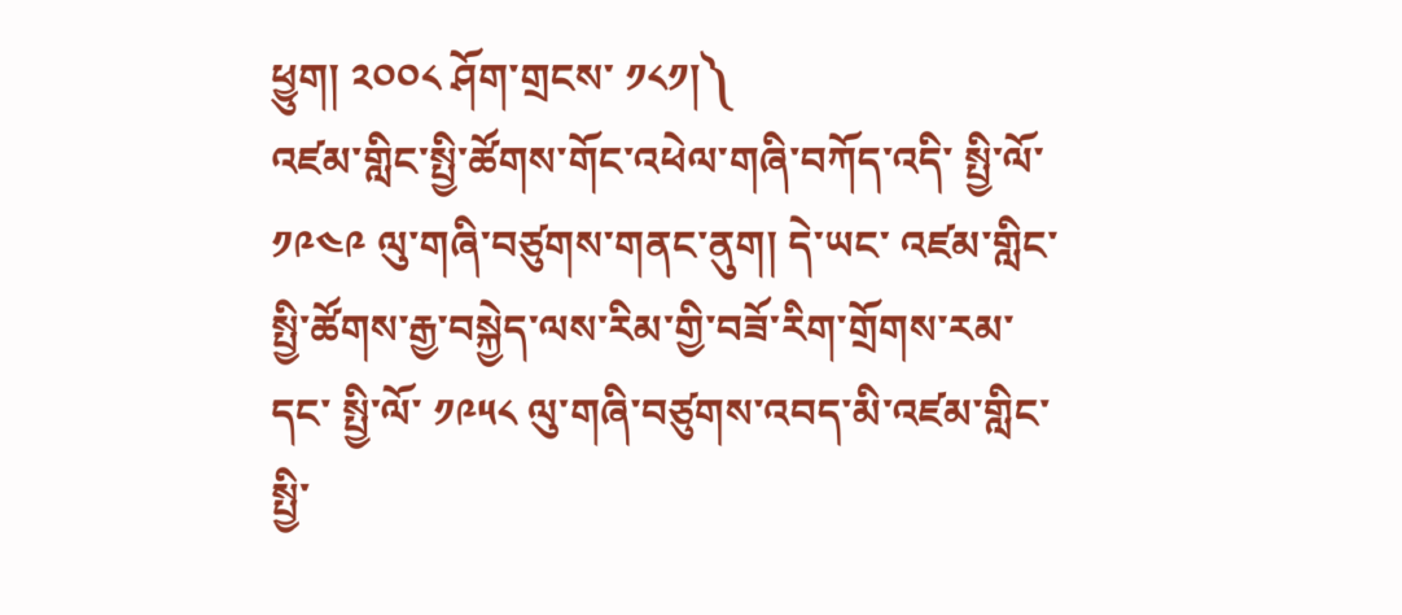ཕྱུག། ༢༠༠༨ ཤོག་གྲངས་ ༡༨༡།༽
འཛམ་གླིང་སྤྱི་ཚོགས་གོང་འཕེལ་གཞི་བཀོད་འདི་ སྤྱི་ལོ་ ༡༩༤༩ ལུ་གཞི་བཙུགས་གནང་ནུག། དེ་ཡང་ འཛམ་གླིང་སྤྱི་ཚོགས་རྒྱ་བསྐྱེད་ལས་རིམ་གྱི་བཟོ་རིག་གྲོགས་རམ་དང་ སྤྱི་ལོ་ ༡༩༥༨ ལུ་གཞི་བཙུགས་འབད་མི་འཛམ་གླིང་སྤྱི་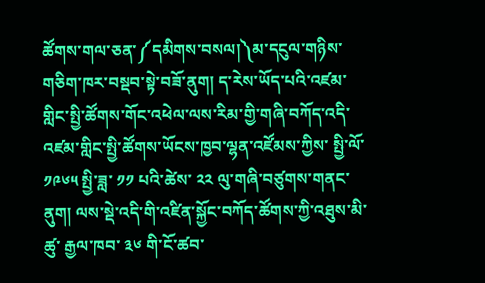ཚོགས་གལ་ཅན་༼དམིགས་བསལ།༽མ་དངུལ་གཉིས་གཅིག་ཁར་བསྡབ་སྟེ་བཟོ་ནུག། ད་རེས་ཡོད་པའི་འཛམ་གླིང་སྤྱི་ཚོགས་གོང་འཕེལ་ལས་རིམ་གྱི་གཞི་བཀོད་འདི་ འཛམ་གླིང་སྤྱི་ཚོགས་ཡོངས་ཁྱབ་ལྷན་འཛོམས་ཀྱིས་ སྤྱི་ལོ་ ༡༩༦༥ སྤྱི་ཟླ་ ༡༡ པའི་ཚེས་ ༢༢ ལུ་གཞི་བཙུགས་གནང་ནུག། ལས་སྡེ་འདི་གི་འཛིན་སྐྱོང་བཀོད་ཚོགས་ཀྱི་འཐུས་མི་ཚུ་ རྒྱལ་ཁབ་ ༣༦ གི་ངོ་ཚབ་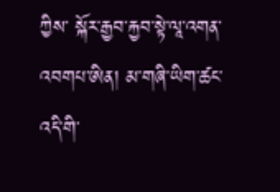ཀྱིས་ སྐོར་རྒྱབ་རྐྱབ་སྟེ་ལཱ་འགན་འབགཔ་ཨིན། མ་གཞི་ཡིག་ཚང་འདི་གི་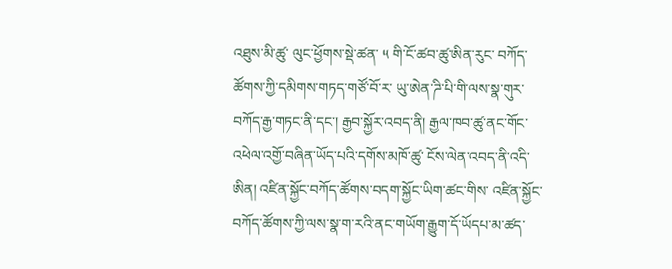འཐུས་མི་ཚུ་ ལུང་ཕྱོགས་སྡེ་ཚན་ ༥ གི་ངོ་ཚབ་ཚུ་ཨིན་རུང་ བཀོད་ཚོགས་ཀྱི་དམིགས་གཏད་གཙོ་བོ་ར་ ཡུ་ཨེན་ཌི་པི་གི་ལས་སྣ་གུར་བཀོད་རྒྱ་གཏང་ནི་དང་། རྒྱབ་སྐྱོར་འབད་ནི། རྒྱལ་ཁབ་ཚུ་ནང་གོང་འཕེལ་འགྱོ་བཞིན་ཡོད་པའི་དགོས་མཁོ་ཚུ་ ངོས་ལེན་འབད་ནི་འདི་ཨིན། འཛིན་སྐྱོང་བཀོད་ཚོགས་བདག་སྐྱོང་ཡིག་ཚང་གིས་ འཛིན་སྐྱོང་བཀོད་ཚོགས་ཀྱི་ལས་སྣ་ག་རའི་ནང་གཡོག་རྒྱུག་དོ་ཡོདཔ་མ་ཚད་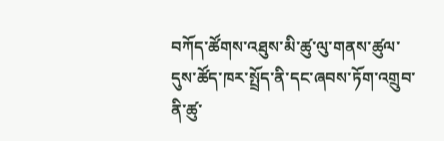བཀོད་ཚོགས་འཐུས་མི་ཚུ་ལུ་གནས་ཚུལ་དུས་ཚོད་ཁར་སྤྲོད་ནི་དང་ཞབས་ཏོག་འགྲུབ་ནི་ཚུ་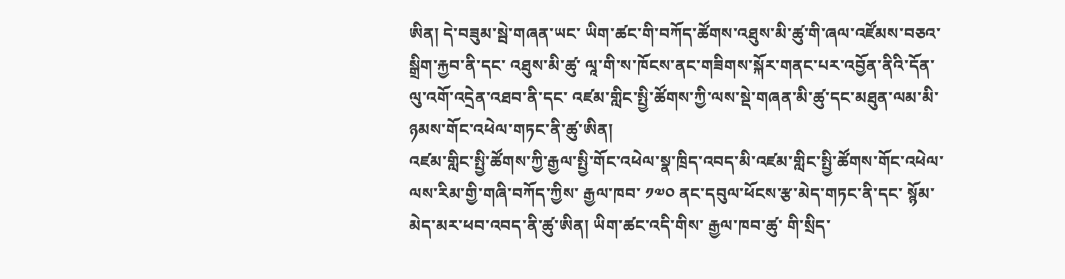ཨིན། དེ་བཟུམ་སྦེ་གཞན་ཡང་ ཡིག་ཚང་གི་བཀོད་ཚོགས་འཐུས་མི་ཚུ་གི་ཞལ་འཛོམས་བཅའ་སྒྲིག་རྐྱབ་ནི་དང་ འཐུས་མི་ཚུ་ ལཱ་གི་ས་ཁོངས་ནང་གཟིགས་སྐོར་གནང་པར་འབྱོན་ནིའི་དོན་ལུ་འགོ་འདྲེན་འཐབ་ནི་དང་ འཛམ་གླིང་སྤྱི་ཚོགས་ཀྱི་ལས་སྡེ་གཞན་མི་ཚུ་དང་མཐུན་ལམ་མི་ཉམས་གོང་འཕེལ་གཏང་ནི་ཚུ་ཨིན།
འཛམ་གླིང་སྤྱི་ཚོགས་ཀྱི་རྒྱལ་སྤྱི་གོང་འཕེལ་སྣ་ཁྲིད་འབད་མི་འཛམ་གླིང་སྤྱི་ཚོགས་གོང་འཕེལ་ལས་རིམ་གྱི་གཞི་བཀོད་ཀྱིས་ རྒྱལ་ཁབ་ ༡༧༠ ནང་དབུལ་ཕོངས་རྩ་མེད་གཏང་ནི་དང་ སྙོམ་མེད་མར་ཕབ་འབད་ནི་ཚུ་ཨིན། ཡིག་ཚང་འདི་གིས་ རྒྱལ་ཁབ་ཚུ་ གི་སྲིད་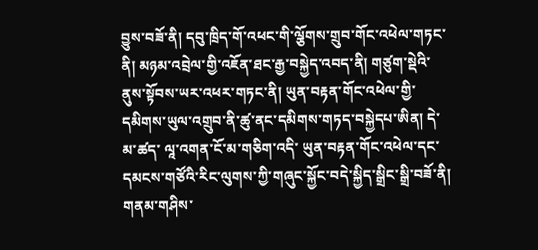བྱུས་བཟོ་ནི། དབུ་ཁྲིད་གོ་འཕང་གི་ལྕོགས་གྲུབ་གོང་འཕེལ་གཏང་ནི། མཉམ་འབྲེལ་གྱི་འཇོན་ཐང་རྒྱ་བསྐྱེད་འབད་ནི། གཙུག་སྡེའི་ནུས་སྟོབས་ཡར་འཕར་གཏང་ནི། ཡུན་བརྟན་གོང་འཕེལ་གྱི་དམིགས་ཡུལ་འགྲུབ་ནི་ཚུ་ནང་དམིགས་གཏད་བསྐྱེདཔ་ཨིན། དེ་མ་ཚད་ ལཱ་འགན་ངོ་མ་གཅིག་འདི་ ཡུན་བརྟན་གོང་འཕེལ་དང་ དམངས་གཙོའི་རིང་ལུགས་ཀྱི་གཞུང་སྐྱོང་བདེ་སྐྱིད་སྒྲིང་སྒྲི་བཟོ་ནི། གནམ་གཤིས་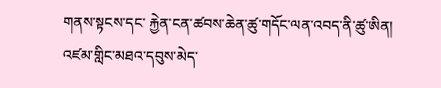གནས་སྟངས་དང་ རྐྱེན་ངན་ཚབས་ཆེན་ཚུ་གདོང་ལན་འབད་ནི་ཚུ་ཨིན། འཛམ་གླིང་མཐའ་དབུས་མེད་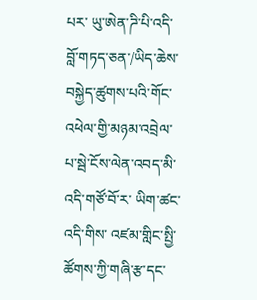པར་ ཡུ་ཨེན་ཌི་པི་འདི་ བློ་གཏད་ཅན་/ཡིད་ཆེས་བསྐྱེད་ཚུགས་པའི་གོང་འཕེལ་གྱི་མཉམ་འབྲེལ་པ་སྦེ་ངོས་ལེན་འབད་མི་འདི་གཙོ་བོ་ར་ ཡིག་ཚང་འདི་གིས་ འཛམ་གླིང་སྤྱི་ཚོགས་ཀྱི་གཞི་རྩ་དང་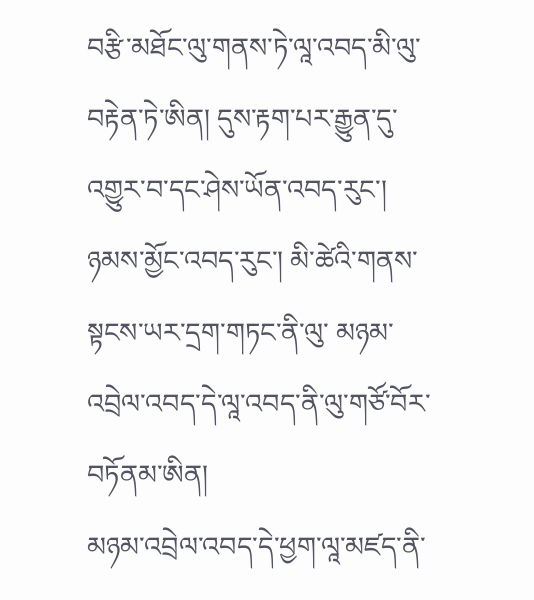བརྩི་མཐོང་ལུ་གནས་ཏེ་ལཱ་འབད་མི་ལུ་བརྟེན་ཏེ་ཨིན། དུས་རྟག་པར་རྒྱུན་དུ་ འགྱུར་བ་དང་ཤེས་ཡོན་འབད་རུང་། ཉམས་མྱོང་འབད་རུང་། མི་ཚེའི་གནས་སྟངས་ཡར་དྲག་གཏང་ནི་ལུ་ མཉམ་འབྲེལ་འབད་དེ་ལཱ་འབད་ནི་ལུ་གཙོ་བོར་བཏོནམ་ཨིན།
མཉམ་འབྲེལ་འབད་དེ་ཕྱག་ལཱ་མཛད་ནི་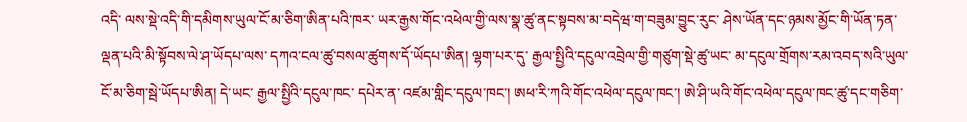འདི་ ལས་སྡེ་འདི་གི་དམིགས་ཡུལ་ངོ་མ་ཅིག་ཨིན་པའི་ཁར་ ཡར་རྒྱས་གོང་འཕེལ་གྱི་ལས་སྣ་ཚུ་ནང་སྟབས་མ་བདེཝ་ག་བཟུམ་བྱུང་རུང་ ཤེས་ཡོན་དང་ཉམས་མྱོང་གི་ཡོན་ཏན་ལྡན་པའི་མི་སྟོབས་ལེ་ཤ་ཡོདཔ་ལས་ དཀའ་ངལ་ཚུ་བསལ་ཚུགས་དོ་ཡོདཔ་ཨིན། ལྷག་པར་དུ་ རྒྱལ་སྤྱིའི་དངུལ་འབྲེལ་གྱི་གཙུག་སྡེ་ཚུ་ཡང་ མ་དངུལ་གྲོགས་རམ་འབད་སའི་ཡུལ་ངོ་མ་ཅིག་སྦེ་ཡོདཔ་ཨིན། དེ་ཡང་ རྒྱལ་སྤྱིའི་དངུལ་ཁང་ དཔེར་ན་ འཛམ་གླིང་དངུལ་ཁང་། ཨཕ་རི་ཀའི་གོང་འཕེལ་དངུལ་ཁང་། ཨེ་ཤི་ཡའི་གོང་འཕེལ་དངུལ་ཁང་ཚུ་དང་གཅིག་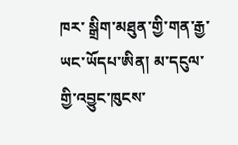ཁར་ སྒྲིག་མཐུན་གྱི་གན་རྒྱ་ཡང་ཡོདཔ་ཨིན། མ་དངུལ་གྱི་འབྱུང་ཁུངས་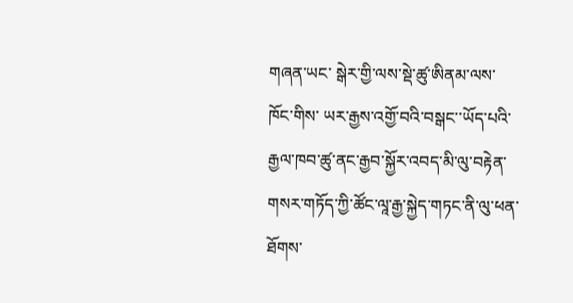གཞན་ཡང་ སྒེར་གྱི་ལས་སྡེ་ཚུ་ཨིནམ་ལས་ ཁོང་གིས་ ཡར་རྒྱས་འགྱོ་བའི་བསྒང་་ཡོད་པའི་རྒྱལ་ཁབ་ཚུ་ནང་རྒྱབ་སྐྱོར་འབད་མི་ལུ་བརྟེན་ གསར་གཏོད་ཀྱི་ཚོང་ལཱ་རྒྱ་སྐྱེད་གཏང་ནི་ལུ་ཕན་ཐོགས་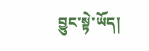བྱུང་སྟེ་ཡོད།